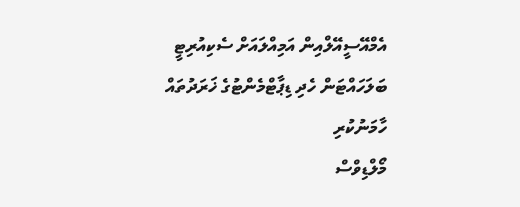އެމްއޭސީއޭލްއިން އަމިއްލައަށް ސެކިއުރިޓީ ބަލަހައްޓަން ހެދި ޑިޕާޓްމެންޓުގެ ޚަރަދުތައް ހާމަނުކުރި
މޯލްޑިވްސް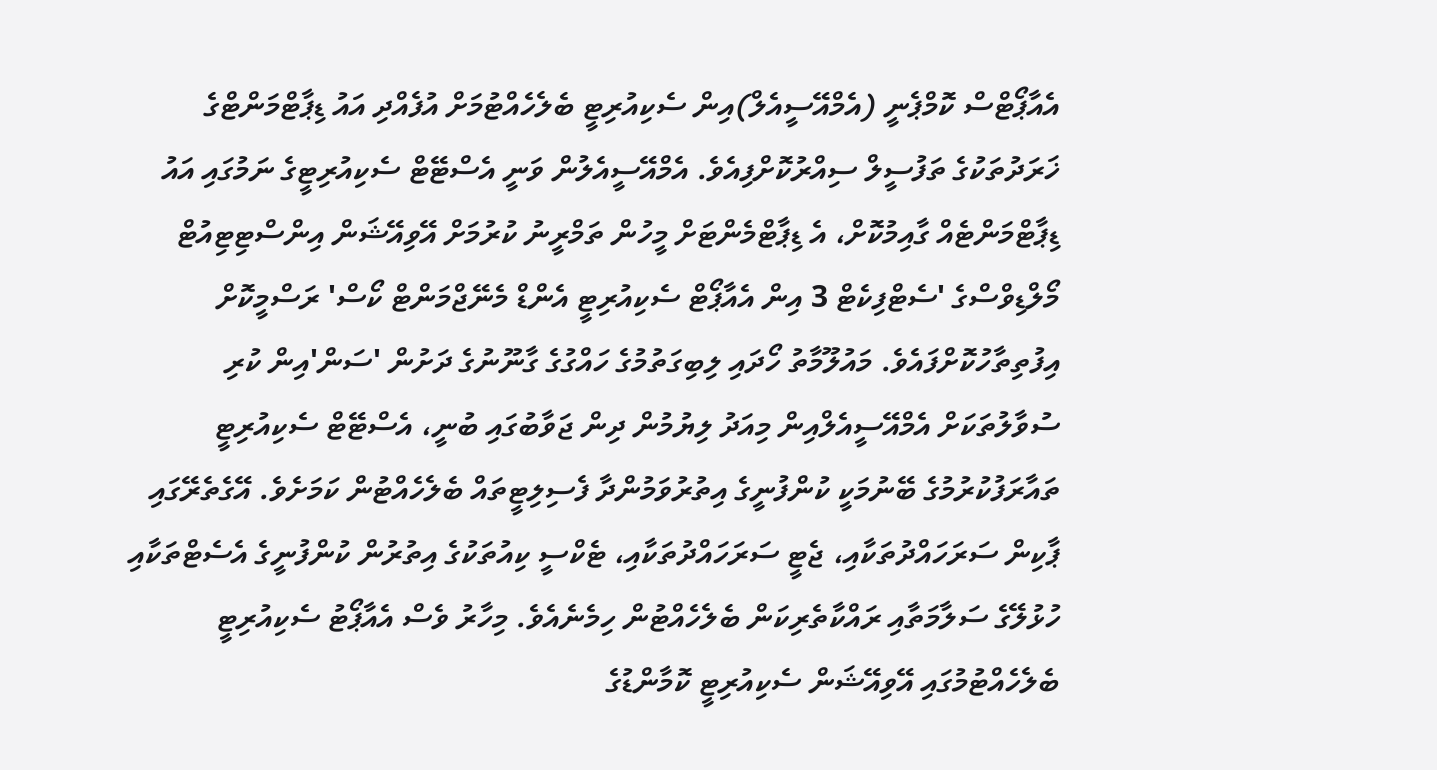އެއާޕޯޓްސް ކޮމްޕެނީ (އެމްއޭސީއެލް)އިން ސެކިއުރިޓީ ބެލެހެއްޓުމަށް އުފެއްދި އައު ޑިޕާޓްމަންޓްގެ ޚަރަދުތަކުގެ ތަފުސީލް ސިއްރުކޮށްފިއެވެ. އެމްއޭސީއެލުން ވަނީ އެސްޓޭޓް ސެކިއުރިޓީގެ ނަމުގައި އައު ޑިޕާޓްމަންޓެއް ގާއިމުކޮށް، އެ ޑިޕާޓްމެންޓަށް މީހުން ތަމްރީނު ކުރުމަށް އޭވިއޭޝަން އިންސްޓިޓިއުޓް މޯލްޑިވްސްގެ 'ސެޓްފިކެޓް 3 އިން އެއާޕޯޓް ސެކިއުރިޓީ އެންޑް މެނޭޖްމަންޓް ކޯސް' ރަސްމީކޮށް އިފުތިތާހުކޮށްފައެވެ. މައުލޫމާތު ހޯދައި ލިބިގަތުމުގެ ހައްގުގެ ގާނޫނުގެ ދަށުން 'ސަން'އިން ކުރި ސުވާލުތަކަށް އެމްއޭސީއެލްއިން މިއަދު ލިޔުމުން ދިން ޖަވާބުގައި ބުނީ، އެސްޓޭޓް ސެކިއުރިޓީ ތައާރަފުކުރުމުގެ ބޭނުމަކީ ކުންފުނީގެ އިތުރުވަމުންދާ ފެސިލިޓީތައް ބެލެހެއްޓުން ކަމަށެވެ. އޭގެތެރޭގައި ޕާކިން ސަރަހައްދުތަކާއި، ޖެޓީ ސަރަހައްދުތަކާއި، ޓެކްސީ ކިއުތަކުގެ އިތުރުން ކުންފުނީގެ އެސެޓްތަކާއި ހުޅުލޭގެ ސަލާމަތާއި ރައްކާތެރިކަން ބެލެހެއްޓުން ހިމެނެއެވެ. މިހާރު ވެސް އެއާޕޯޓު ސެކިއުރިޓީ ބެލެހެއްޓުމުގައި އޭވިއޭޝަން ސެކިއުރިޓީ ކޮމާންޑުގެ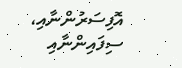އޮފިސަރުންނާއި، ސިފައިންނާއި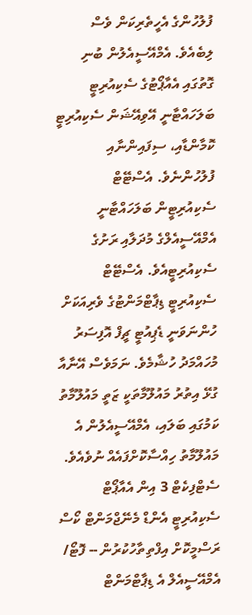ފުލުހުންގެ އެހީތެރިކަން ވެސް ލިބެއެވެ. އެމްއޭސީއެލުން ބުނި ގޮތުގައި އެއާޕޯޓުގެ ސެކިއުރިޓީ ބަލަހައްޓާނީ އޭވިއޭޝަން ސެކިއުރިޓީ ކޮމާންޑާއި، ސިފައިންނާއި ފުލުހުންނެވެ. އެސްޓޭޓް ސެކިއުރިޓީން ބަލަހައްޓާނީ އެމްއޭސީއެލްގެ މުދަލާއި ރަށުގެ ސެކިއުރިޓީއެވެ. އެސްޓޭޓް ސެކިއުރިޓީ ޑިޕާޓްމަންޓުގެ ވެރިއަކަށް ހުންނަވަނީ ޑެޕިއުޓީ ޗީފް އޮފިސަރު މުހައްމަދު ހުޝާމެވެ. ނަމަވެސް އޭނާއާ ގުޅޭ އިތުރު މައުލޫމާތަކީ ޒަތީ މައުލޫމާތު ކަމުގައި ބަލައި، އެމްއޭސީއެލުން އެ މައުލޫމާތު ހިއްސާކޮށްފައެއް ނުވެއެވެ. ސެޓްފިކެޓް 3 އިން އެއާޕޯޓް ސެކިއުރިޓީ އެންޑް މެނޭޖްމަންޓް ކޯސް ރަސްމީކޮށް އިފްތިތާހުކުރުން -- ފޮޓޯ/ އެމްއޭސީއެލް އެ ޑިޕާޓްމަންޓް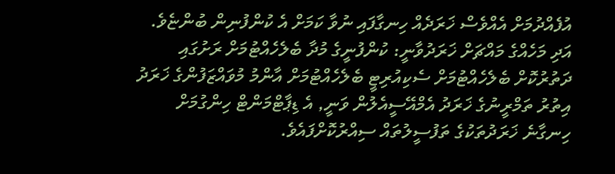އުފެއްދުމަށް އެއްވެސް ޚަރަދެއް ހިނގާފައި ނުވާ ކަމަށް އެ ކުންފުނިން ބުންޏެވެ. އަދި މަހެއްގެ މައްޗަށް ޚަރަދުވާނީ: ކުންފުނީގެ މުދާ ބެލެހެއްޓުމަށް ރަށުގައި ދަތުރުކޮށް ބެލެހެއްޓުމަށް ސެކިއުރިޓީ ބެލެހެއްޓުމަށް އާންމު މުވައްޒަފުންގެ ޚަރަދު އިތުރު ތަމްރީނުގެ ޚަރަދު އެމްއޭސީއެލުން ވަނީ, އެ ޑިޕާޓްމަންޓް ހިންގުމަށް ހިނގާނެ ޚަރަދުތަކުގެ ތަފުސީލުތައް ސިއްރުކޮށްފައެވެ.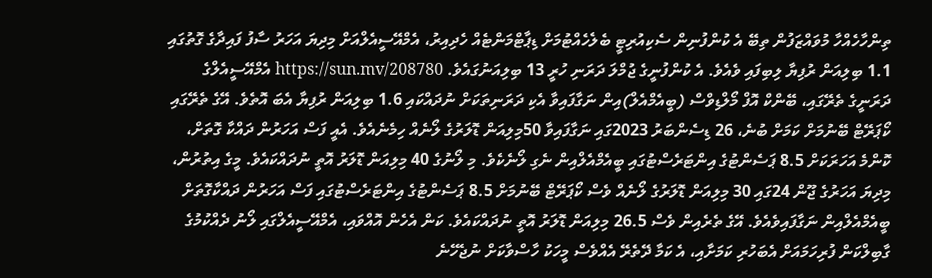ތިންހާހެއްހާ މުވައްޒަފުން ތިބޭ އެ ކުންފުނިން ސެކިއުރިޓީ ބެލެހެއްޓުމަށް ޑިޕާޓްމަންޓެއް ހެދިއިރު، އެމްއޭސީއެލްއަށް މިދިޔަ އަހަރު ސާފު ފައިދާގެ ގޮތުގައި 1.1 ބިލިއަން ރުފިޔާ ލިބިފައި ވެއެވެ. އެ ކުންފުނީގެ ޖުމްލަ ދަރަނި ހުރީ 13 ބިލިއަނުގައެވެ. https://sun.mv/208780 އެމްއޭސީއެލްގެ ދަރަނީގެ ތެރޭގައި، ބޭންކް އޮފް މޯލްޑިވްސް (ބީއެމްއެލް)އިން ނަގާފައިވާ އެކި ދަރަނިތަކަށް ނުދައްކައި 1.6 ބިލިއަން ރުފިޔާ އެބަ އޮތެވެ. އޭގެ ތެރޭގައި ކޯޕަރޭޓް ބޭނުމަށް ކަމަށް ބުނެ، 26 ޑިސެންބަރު 2023ގައި ނަގާފައިވާ 50މިލިއަން ޑޮލަރުގެ ލޯނެއް ހިމެނެއެވެ. އެއީ ފަސް އަހަރުން ދައްކާ ގޮތަށް، ކޮންމެ އަހަރަކަށް 8.5 ޕަސެންޓުގެ އިންޓަރެސްޓުގައި ބީއެމްއެލްއިން ނެގި ލޯނެކެވެ. މި ލޯނުގެ 40 މިލިއަން ޑޮލަރު އޮތީ ނުދައްކައެވެ. މީގެ އިތުރުން، މިދިޔަ އަހަރުގެ ޖޫން 24ގައި 30 މިލިއަން ޑޮލަރުގެ ލޯނެއް ވެސް ކޯޕަރޭޓް ބޭނުމަށް 8.5 ޕަސެންޓުގެ އިންޓަރެސްޓުގައި ފަސް އަހަރުން ދައްކާގޮތަށް ބީއެމްއެލްއިން ނަގާފައިވެއެވެ. އޭގެ ތެރެއިން ވެސް 26.5 މިލިއަން ޑޮލަރު އޮތީ ނުދައްކައެވެ. ކަން އެހެން އޮއްވައި، އެމްއޭސީއެލްގައި ލޯނު ދެއްކުމުގެ ގާބިލްކަން ފުރިހަމައަށް އެބަހުރި ކަމަށާއި، އެ ކަމާ ދޭތެރޭ އެއްވެސް މީހަކު ހާސްވާކަށް ނުޖެހޭނެ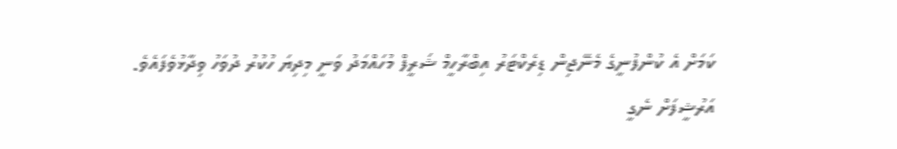ކަމަށް އެ ކުންފުނީގެ މެނޭޖިން ޑިރެކްޓަރު އިބްރާހީމް ޝަރީފް މުހައްމަދު ވަނީ މިދިޔަ ހުކުރު ދުވަހު ވިދާޅުވެފައެވެ.
އަރުޝީފަށް ނެގީ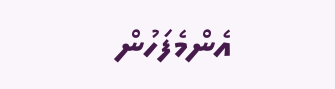އެންމެފަހުން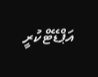އަޕްޑޭޓްކުރީ